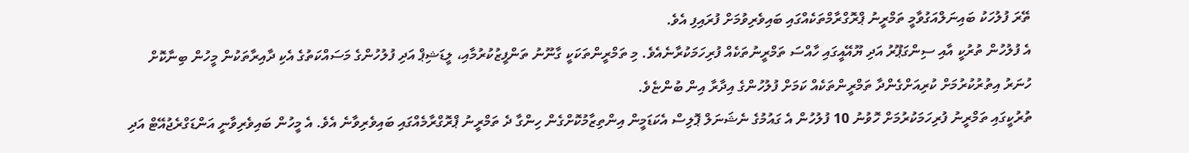ތޭރަ ފުލުހަކު ބައިނަލްއަގުވާމީ ތަމްރީނު ޕްރޮގްރާމްތަކެއްގައި ބައިވެރިވުމަށް ފުރައިފި އެވެ.
އެ ފުލުހުން ތުރުކީ އާއި ސިންގަޕޫރު އަދި ޔޫއޭއީގައި ހާއްސަ ތަމްރީނުތަކެއް ފުރިހަމަކުރާނެއެވެ. މި ތަމްރީންތަކަކީ ގާނޫނު ތަންފީޒުކުރުމާއި، ލީޑަޝިޕް އަދި ފުލުހުންގެ މަސައްކަތުގެ އެކި ދާއިރާތަކުން މީހުން ބިނާކޮށް ހުނަރު އިތުރުކުރުމަށް ކުރިއަށްގެންދާ ތަމްރީންތަކެއް ކަމަށް ފުލުހުންގެ އިދާރާ އިން ބުންޏެވެ.
ތުރުކީގައި ތަމްރީނު ފުރިހަމަކުރުމަށް ހޮވުނު 10 ފުލުހުން އެ ގައުމުގެ ނެޝަނަލް ޕޮލިސް އެކަޑަމީން އިންތިޒާމުކޮށްގެން ހިންގާ ދެ ތަމްރީނު ޕްރޮގްރާމެއްގައި ބައިވެރިވާނެ އެވެ. އެ މީހުން ބައިވެރިވާނީ އަންޑަގްރެޖުއޭޓް އަދި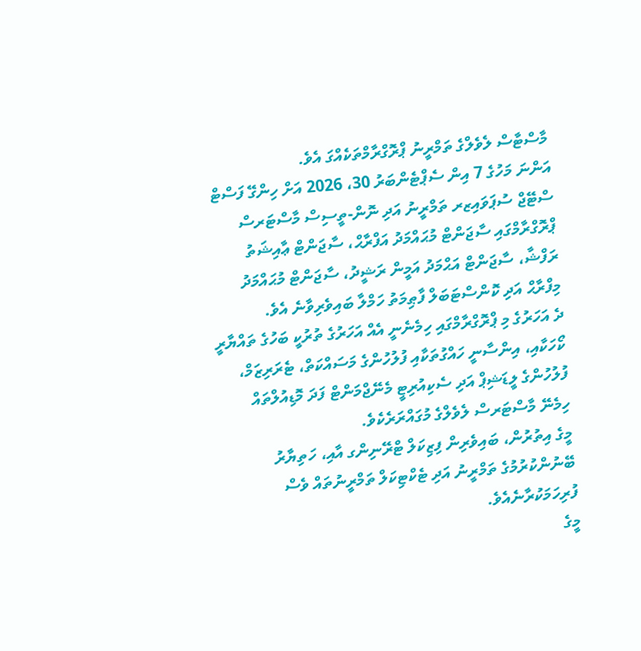މާސްޓާސް ލެވެލްގެ ތަމްރީނު ޕްރޮގްރާމްތަކެއްގަ އެވެ.
އަންނަ މަހުގެ 7 އިން ސެޕްޓެންބަރު 30، 2026 އަށް ހިންގޭ ފަސްޓް ސްޓޭޖް ސުޕަވައިޒރ ތަމްރީނު އަދި ނޮން-ތީސިސް މާސްޓަރސް ޕްރޮގްރާމްގައި ސާޖަންޓް މުޙައްމަދު އަފްރާޙް، ސާޖަންޓް ޢާއިޝަތު ރަފްޝާ، ސާޖަންޓް އަޙްމަދު އަމީން ރަޝީދު، ސާޖަންޓް މުޙައްމަދު މިފްރާޙް އަދި ކޮންސްޓަބަލް ފާޠިމަތު ހަމްލާ ބައިވެރިވާނެ އެވެ.
ދެ އަހަރުގެ މި ޕްރޮގްރާމްގައި ހިމެނެނީ އެއް އަހަރުގެ ތުރުކީ ބަހުގެ ތައްޔާރީ ކޯހަކާއި، އިންސާނީ ހައްގުތަކާއި ފުލުހުންގެ މަސައްކަތް، ޓެރަރިޒަމް، ފުލުހުންގެ ލީޑަޝިޕް އަދި ސެކިއުރިޓީ މެނޭޖްމަންޓް ފަދަ މޮޑިއުލްތައް ހިމެނޭ މާސްޓަރސް ލެވެލްގެ މުގައްރަރެކެވެ.
މީގެ އިތުރުން، ބައިވެރިން ފިޒިކަލް ޓްރޭނިންގ އާއި، ހަތިޔާރު ބޭނުންކުރުމުގެ ތަމްރީނު އަދި ޓެކްޓިކަލް ތަމްރީނުތައް ވެސް ފުރިހަމަކުރާނެއެވެ.
މީގެ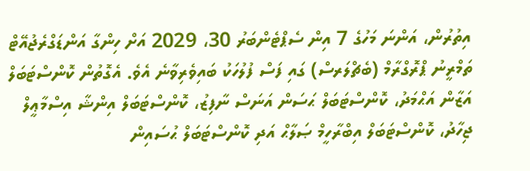އިތުރުން، އަންނަ މަހުގެ 7 އިން ސެޕްޓެންބަރު 30، 2029 އަށް ހިންގާ އަންޑަގްރެޖުއޭޓް ތަމްރީނު ޕްރޮގްރާމް (ބެޗްލަރސް) ގައި ފަސް ފުލުހަކު ބައިވެރިވާނެ އެވެ. އެގޮތުން ކޮންސްޓަބަލް އަޒާން އަޙްމަދު، ކޮންސްޓަބަލް ޙަސަން އަނަސް ނާފިޒު، ކޮންސްޓަބަލް އިންޝާ އިސްމާޢީލް ޖިހާދު، ކޮންސްޓަބަލް އިބްރާހީމް ޞަލާޙް އަދި ކޮންސްޓަބަލް ޙުސައިން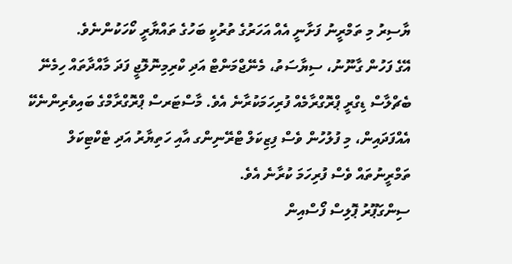ޔާސިރު މި ތަމްރީނު ފަށާނީ އެއް އަހަރުގެ ތުރުކީ ބަހުގެ ތައްޔާރީ ކޯހަކުންނެވެ.
އޭގެ ފަހުން ގާނޫނު، ސިޔާސަތު، މެނޭޖްމަންޓް އަދި ކްރިމިނޮލޮޖީ ފަދަ މާއްދާތައް ހިމެނޭ ބެޗްލާސް ޑިގްރީ ޕްރޮގްރާމެއް ފުރިހަމަކުރާނެ އެވެ. މާސްޓަރސް ޕްރޮގްރާމްގެ ބައިވެރިންނެކޭ އެއްފަދައިން، މި ފުލުހުން ވެސް ފިޒިކަލް ޓްރޭނިންގ އާއި ހަތިޔާރު އަދި ޓެކްޓިކަލް ތަމްރީނުތައް ވެސް ފުރިހަމަ ކުރާނެ އެވެ.
ސިންގަޕޫރު ޕޮލިސް ފޯސްއިން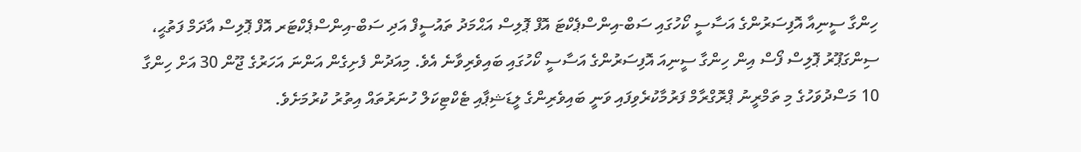ހިންގާ ސީނިއާ އޮފިސަރުންގެ އަސާސީ ކޯހުގައި ސަބް-އިންސްޕެކްޓަ އޮފް ޕޮލިސް އަޙްމަދު ތައުސީފް އަދި ސަބް-އިންސްޕެކްޓަރ އޮފް ޕޮލިސް އާދަމް ފަތުޙީ، ސިންގަޕޫރު ޕޮލިސް ފޯސް އިން ހިންގާ ސީނިއަ އޮފިސަރުންގެ އަސާސީ ކޯހުގައި ބައިވެރިވާނެ އެވެ. މިއަދުން ފެށިގެން އަންނަ އަހަރުގެ ޖޫން 30 އަށް ހިންގާ 10 މަސްދުވަހުގެ މި ތަމްރީނު ޕްރޮގްރާމް ފަރުމާކުރެވިފައި ވަނީ ބައިވެރިންގެ ލީޑަޝިޕާއި ޓެކްޓިކަލް ހުނަރުތައް އިތުރު ކުރުމަށެވެ.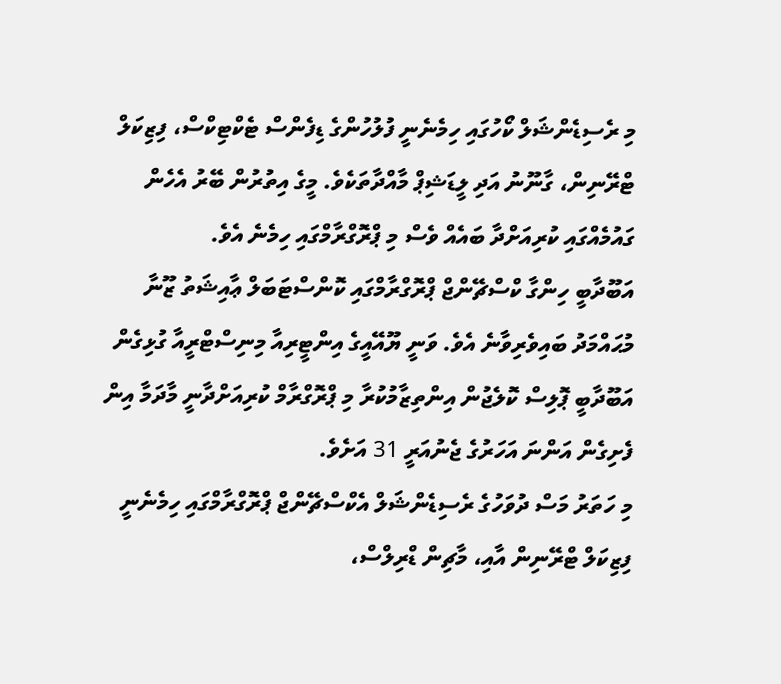މި ރެސިޑެންޝަލް ކޯހުގައި ހިމެނެނީ ފުލުހުންގެ ޑިފެންސް ޓެކްޓިކްސް، ފިޒިކަލް ޓްރޭނިން، ގާނޫނު އަދި ލީޑަޝިޕް މާއްދާތަކެވެ. މީގެ އިތުރުން ބޭރު އެހެން ގައުމެއްގައި ކުރިއަށްދާ ބައެއް ވެސް މި ޕްރޮގްރާމްގައި ހިމެނެ އެވެ.
އަބޫދާބީ ހިންގާ ކްސްޗޭންޖް ޕްރޮގްރާމްގައި ކޮންސްޓަބަލް ޢާއިޝަތު ޒޫނާ މުޙައްމަދު ބައިވެރިވާނެ އެވެ. ވަނީ ޔޫއޭއީގެ އިންޓީރިއާ މިނިސްޓްރީއާ ގުޅިގެން އަބޫދާބީ ޕޮލިސް ކޮލެޖުން އިންތިޒާމުކުރާ މި ޕްރޮގްރާމް ކުރިއަށްދާނީ މާދަމާ އިން ފެށިގެން އަންނަ އަހަރުގެ ޖެނުއަރީ 31 އަށެވެ.
މި ހަތަރު މަސް ދުވަހުގެ ރެސިޑެންޝަލް އެކްސްޗޭންޖް ޕްރޮގްރާމްގައި ހިމެނެނީ ފިޒިކަލް ޓްރޭނިން އާއި، މާޗިން ޑްރިލްސް،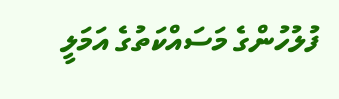ފުލުހުންގެ މަސައްކަތުގެ އަމަލީ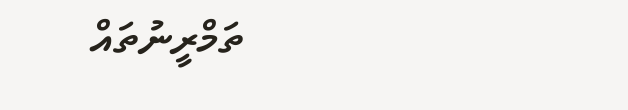ތަމްރީނުތައް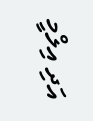އަދި އިލްމީ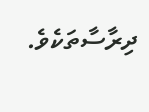ދިރާސާތަކެވެ.